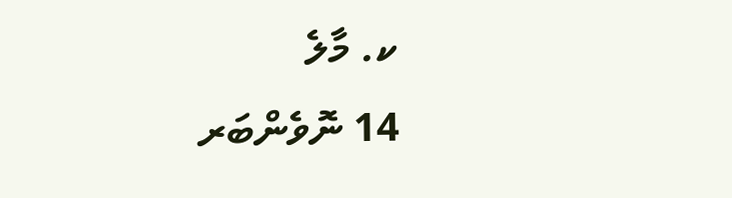ކ. މާލެ
14 ނޮވެންބަރ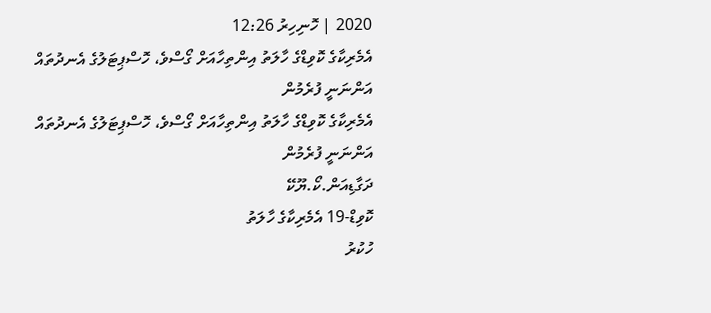2020 | ހޮނިހިރު 12:26
އެމެރިކާގެ ކޮވިޑްގެ ހާލަތު އިންތިހާއަށް ގޯސްވެ، ހޮސްޕިޓަލުގެ އެނދުތައް އަންނަނީ ފުރެމުން
އެމެރިކާގެ ކޮވިޑްގެ ހާލަތު އިންތިހާއަށް ގޯސްވެ، ހޮސްޕިޓަލުގެ އެނދުތައް އަންނަނީ ފުރެމުން
ދަގާޑިއަން.ކޯ.ޔޫކޭ
ކޮވިޑް-19 އެމެރިކާގެ ހާލަތު
ހުކުރު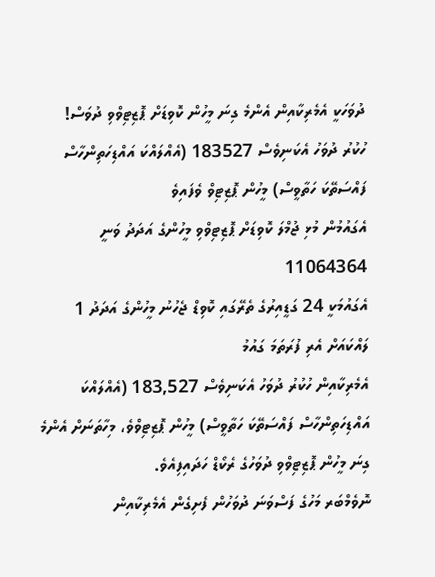ދުވަހަކީ އެމެރިކާއިން އެންމެ ގިނަ މީހުން ކޮވިޑަށް ޕޮޒިޓިވްވި ދުވަސް!
ހުކުރު ދުވަހު އެކަނިވެސް 183527 (އެއްލައްކަ އައްޑިހަތިންހާސް ފައްސަތޭކަ ހަތާވީސް) މީހުން ޕޮޒިޓިވް ވެފައިވެ
އެގައުމުން މުޅި ޖުމްލަ ކޮވިޑަށް ޕޮޒިޓިވްވި މީހުންގެ އަދަދު ވަނީ 11064364
އެގައުމަކީ 24 ގަޑީއިރުގެ ތެރޭގައި ކޮވިޑް ޖެހުނު މީހުންގެ އަދަދު 1 ލައްކައަށް އެރި ފުރަތަމަ ގައުމު
އެމެރިކާއިން ހުކުރު ދުވަހު އެކަނިވެސް 183,527 (އެއްލައްކަ އައްޑިހަތިންހާސް ފައްސަތޭކަ ހަތާވީސް) މީހުން ޕޮޒިޓިވްވެ، މިހާތަނަށް އެންމެ ގިނަ މީހުން ޕޮޒިޓިވްވި ދުވަހުގެ ރެކޯޑް ހަދައިފިއެވެ.
ނޮވެމްބަރ މަހުގެ ފަސްވަނަ ދުވަހުން ފެށިގެން އެމެރިކާއިން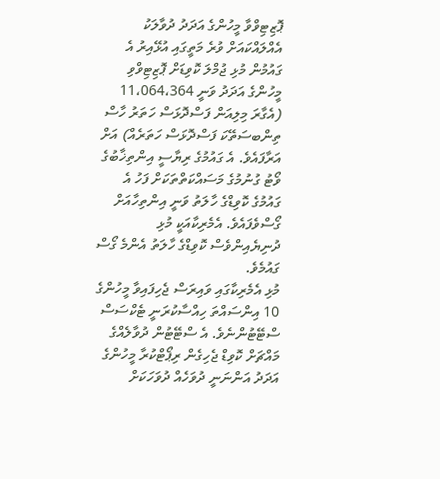ޕޮޒިޓިވްވާ މީހުންގެ އަދަދު ދުވާލަކު އެއްލައްކައަށް ވުރެ މަތީގައި އުޅޭއިރު އެ ގައުމުން މުޅި ޖުމްލަ ކޮވިޑަށް ޕޮޒިޓިވްވި މީހުންގެ އަދަދު ވަނީ 11،064،364 (އެގާރަ މިލިއަން ފަސްދޮޅަސް ހަތަރު ހާސް ތިންބސަތޭކަ ފަސްދޮޅަސް ހަތަރެއް) އަށް އަރާފައެވެ. އެ ގައުމުގެ ރިޔާސީ އިންތިޚާބުގެ ވޯޓު ގުނުމުގެ މަސައްކަތްތަކަށް ފަހު އެ ގައުމުގެ ކޮވިޑްގެ ހާލަތު ވަނީ އިންތިހާއަށް ގޯސްވެފައެވެ. އެމެރިކާއަކީ މުޅި ދުނިޔެއިންވެސް ކޮވިޑްގެ ހާލަތު އެންމެ ގޯސް ގައުމެވެ.
މުޅި އެމެރިކާގައި ވައިރަސް ޖެހިފައިވާ މީހުންގެ 10 އިންސައްތަ ހިއްސާކުރަނީ ޓެކްސަސް ސްޓޭޓުންނެވެ. އެ ސްޓޭޓުން ދުވާލެއްގެ މައްޗަށް ކޮވިޑް ޖެހިގެން ރިޕޯޓްކުރާ މީހުންގެ އަދަދު އަންނަނީ ދުވަހެއް ދުވަހަކަށް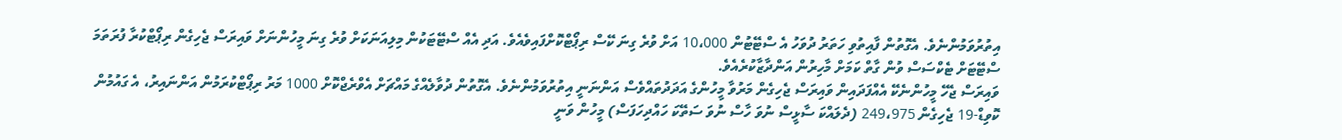އިތުރުވަމުންނެވެ. އެގޮތުން ފާއިތުވި ހަތަރު ދުވަހު އެ ސްޓޭޓުން 10،000 އަށް ވުރެ ގިނަ ކޭސް ރިޕޯޓްކޮށްފައިވެއެވެ. އަދި އެއް ސްޓޭޓަކުން މިލިއަނަކަށް ވުރެ ގިނަ މީހުންނަށް ވައިރަސް ޖެހިގެން ރިޕޯޓްކުރާ ފުރަތަމަ ސްޓޭޓަށް ޓެކްސަސް ވުން ގާތް ކަމަށް މާހިރުން އަންދާޒާކުރެއެވެ.
ވައިރަސް ޖެހޭ މީހުންނެކޭ އެއްފަދައިން ވައިރަސް ޖެހިގެން މަރުވާ މީހުންގެ އަދަދުތައްވެސް އަންނަނީ އިތުރުވަމުންނެވެ. އެގޮތުން ދުވާލެއްގެ މައްޗަށް އެވްރެޖްކޮށް 1000 މަރު ރިޕޯޓްކުރަމުން އަންނައިރު، އެ ގައުމުން ކޮވިޑް-19 ޖެހިގެން 249،975 (ދެލައްކަ ސާޅީސް ނުވަ ހާސް ނުވަ ސަތޭކަ ހައްދިހަފަސް) މީހުން ވަނީ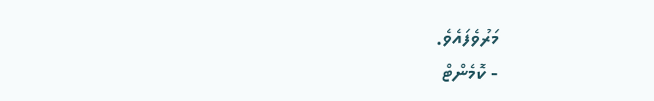މަރުވެފައެވެ.
- ކޮމެންޓް